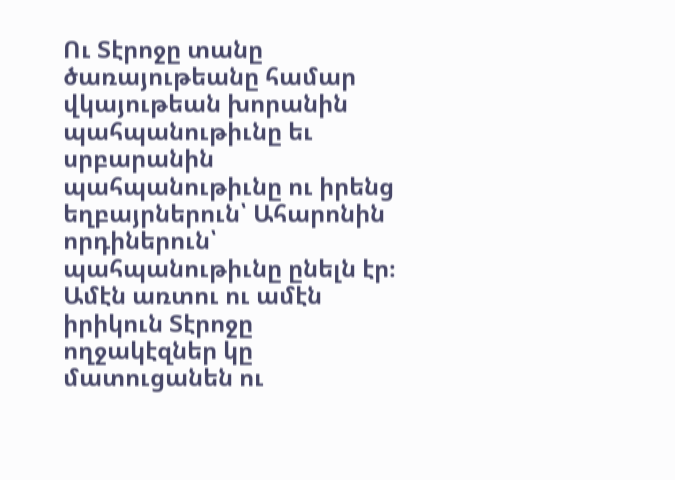Ու Տէրոջը տանը ծառայութեանը համար վկայութեան խորանին պահպանութիւնը եւ սրբարանին պահպանութիւնը ու իրենց եղբայրներուն՝ Ահարոնին որդիներուն՝ պահպանութիւնը ընելն էր։
Ամէն առտու ու ամէն իրիկուն Տէրոջը ողջակէզներ կը մատուցանեն ու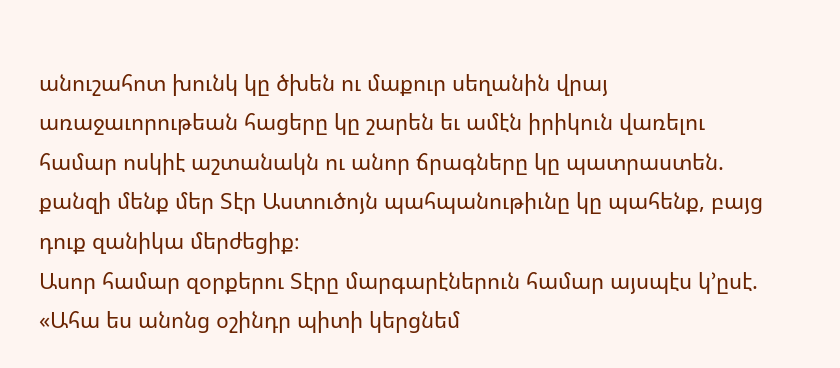անուշահոտ խունկ կը ծխեն ու մաքուր սեղանին վրայ առաջաւորութեան հացերը կը շարեն եւ ամէն իրիկուն վառելու համար ոսկիէ աշտանակն ու անոր ճրագները կը պատրաստեն. քանզի մենք մեր Տէր Աստուծոյն պահպանութիւնը կը պահենք, բայց դուք զանիկա մերժեցիք։
Ասոր համար զօրքերու Տէրը մարգարէներուն համար այսպէս կ’ըսէ. «Ահա ես անոնց օշինդր պիտի կերցնեմ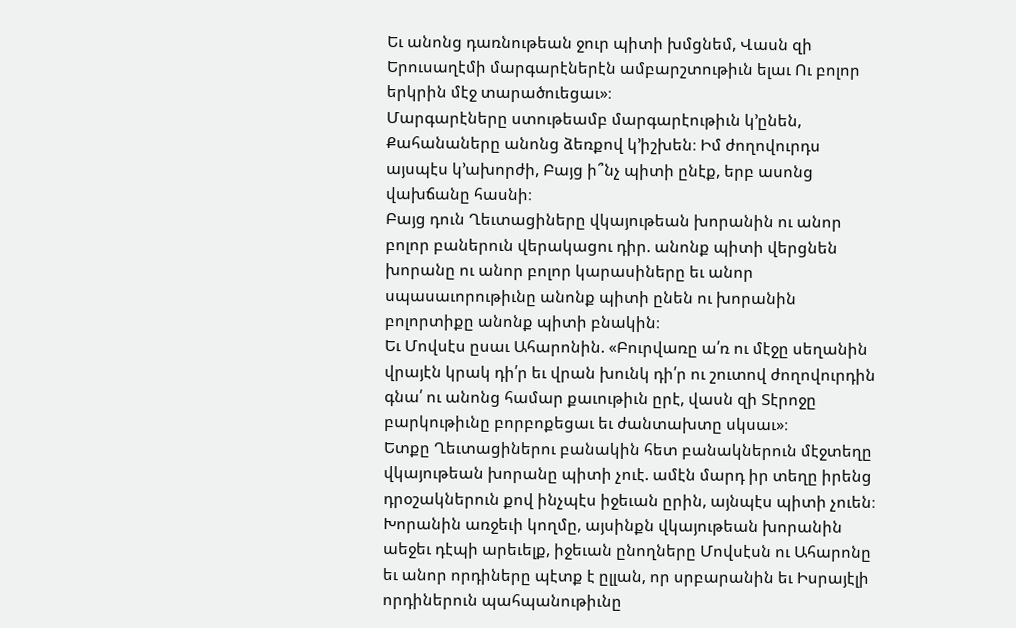Եւ անոնց դառնութեան ջուր պիտի խմցնեմ, Վասն զի Երուսաղէմի մարգարէներէն ամբարշտութիւն ելաւ Ու բոլոր երկրին մէջ տարածուեցաւ»։
Մարգարէները ստութեամբ մարգարէութիւն կ’ընեն, Քահանաները անոնց ձեռքով կ’իշխեն։ Իմ ժողովուրդս այսպէս կ’ախորժի, Բայց ի՞նչ պիտի ընէք, երբ ասոնց վախճանը հասնի։
Բայց դուն Ղեւտացիները վկայութեան խորանին ու անոր բոլոր բաներուն վերակացու դիր. անոնք պիտի վերցնեն խորանը ու անոր բոլոր կարասիները եւ անոր սպասաւորութիւնը անոնք պիտի ընեն ու խորանին բոլորտիքը անոնք պիտի բնակին։
Եւ Մովսէս ըսաւ Ահարոնին. «Բուրվառը ա՛ռ ու մէջը սեղանին վրայէն կրակ դի՛ր եւ վրան խունկ դի՛ր ու շուտով ժողովուրդին գնա՛ ու անոնց համար քաւութիւն ըրէ, վասն զի Տէրոջը բարկութիւնը բորբոքեցաւ եւ ժանտախտը սկսաւ»։
Ետքը Ղեւտացիներու բանակին հետ բանակներուն մէջտեղը վկայութեան խորանը պիտի չուէ. ամէն մարդ իր տեղը իրենց դրօշակներուն քով ինչպէս իջեւան ըրին, այնպէս պիտի չուեն։
Խորանին առջեւի կողմը, այսինքն վկայութեան խորանին աեջեւ դէպի արեւելք, իջեւան ընողները Մովսէսն ու Ահարոնը եւ անոր որդիները պէտք է ըլլան, որ սրբարանին եւ Իսրայէլի որդիներուն պահպանութիւնը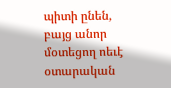պիտի ընեն, բայց անոր մօտեցող ոեւէ օտարական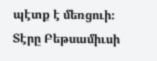պէտք է մեռցուի։
Տէրը Բեթսամիւսի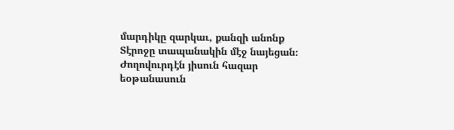մարդիկը զարկաւ, քանզի անոնք Տէրոջը տապանակին մէջ նայեցան։ Ժողովուրդէն յիսուն հազար եօթանասուն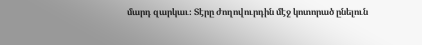մարդ զարկաւ։ Տէրը ժողովուրդին մէջ կոտորած ընելուն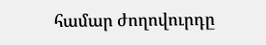համար ժողովուրդը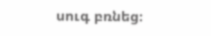սուգ բռնեց։